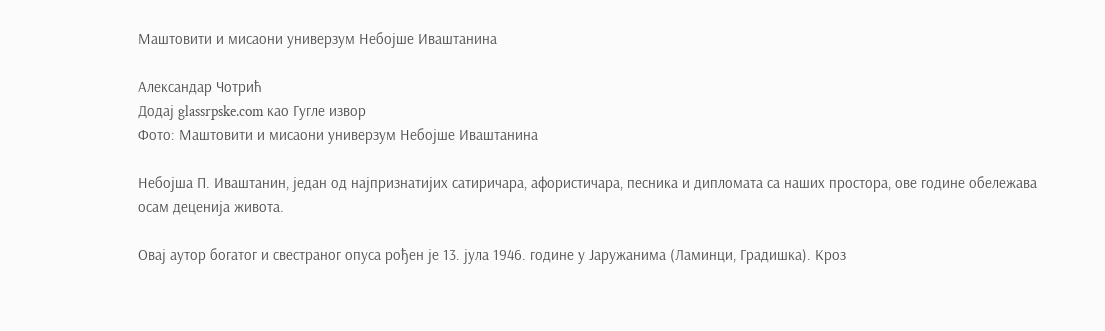Маштовити и мисаони универзум Небојше Иваштанина

Александар Чотрић
Додај glassrpske.com као Гугле извор
Фото: Маштовити и мисаони универзум Небојше Иваштанина

Небојша П. Иваштанин, један од најпризнатијих сатиричара, афористичара, песника и дипломата са наших простора, ове године обележава осам деценија живота.

Овај аутор богатог и свестраног опуса рођен је 13. јула 1946. године у Јаружанима (Ламинци, Градишка). Кроз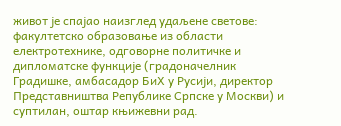живот је спајао наизглед удаљене светове: факултетско образовање из области електротехнике, одговорне политичке и дипломатске функције (градоначелник Градишке, амбасадор БиХ у Русији, директор Представништва Републике Српске у Москви) и суптилан, оштар књижевни рад.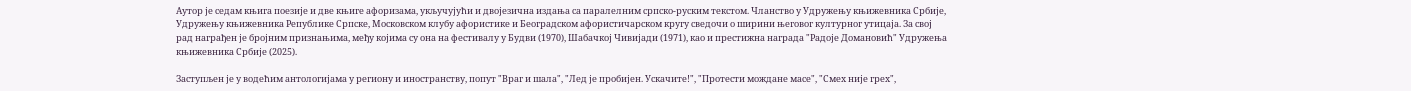Аутор је седам књига поезије и две књиге афоризама, укључујући и двојезична издања са паралелним српско-руским текстом. Чланство у Удружењу књижевника Србије, Удружењу књижевника Републике Српске, Московском клубу афористике и Београдском афористичарском кругу сведочи о ширини његовог културног утицаја. За свој рад награђен је бројним признањима, међу којима су она на фестивалу у Будви (1970), Шабачкој Чивијади (1971), као и престижна награда "Радоје Домановић" Удружења књижевника Србије (2025).

Заступљен је у водећим антологијама у региону и иностранству, попут "Враг и шала", "Лед је пробијен. Ускачите!", "Протести мождане масе", "Смех није грех",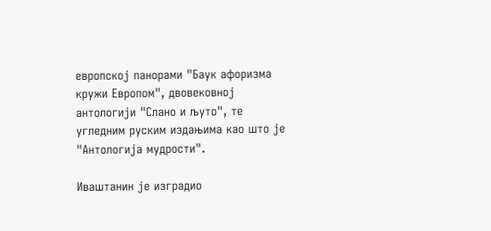европској панорами "Баук афоризма кружи Европом", двовековној антологији "Слано и љуто", те угледним руским издањима као што је "Антологија мудрости".

Иваштанин је изградио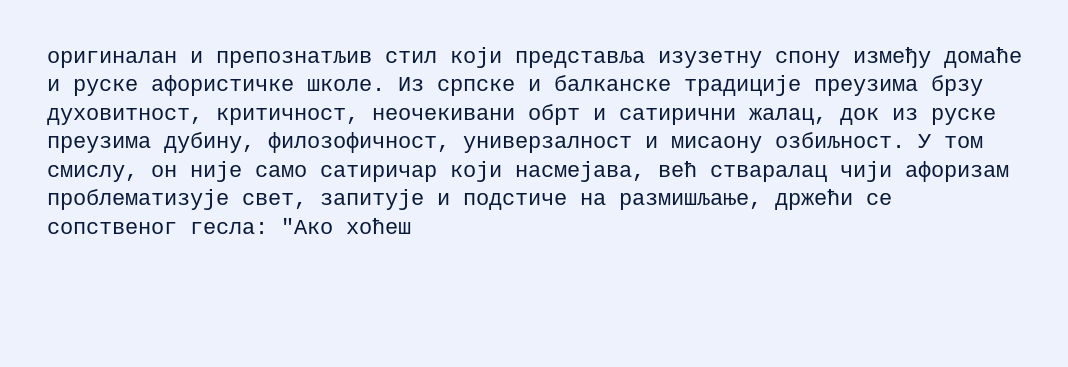оригиналан и препознатљив стил који представља изузетну спону између домаће и руске афористичке школе. Из српске и балканске традиције преузима брзу духовитност, критичност, неочекивани обрт и сатирични жалац, док из руске преузима дубину, филозофичност, универзалност и мисаону озбиљност. У том смислу, он није само сатиричар који насмејава, већ стваралац чији афоризам проблематизује свет, запитује и подстиче на размишљање, држећи се сопственог гесла: "Ако хоћеш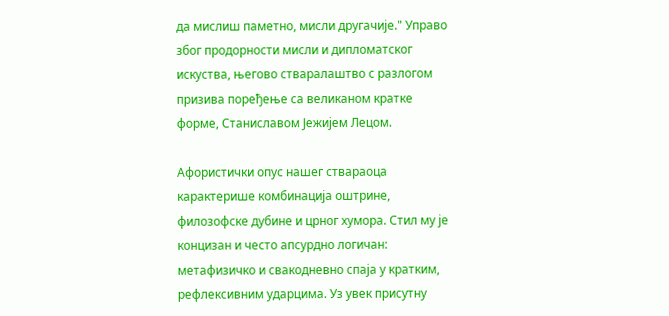да мислиш паметно, мисли другачије." Управо због продорности мисли и дипломатског искуства, његово стваралаштво с разлогом призива поређење са великаном кратке форме, Станиславом Јежијем Лецом.

Афористички опус нашег ствараоца карактерише комбинација оштрине, филозофске дубине и црног хумора. Стил му је концизан и често апсурдно логичан: метафизичко и свакодневно спаја у кратким, рефлексивним ударцима. Уз увек присутну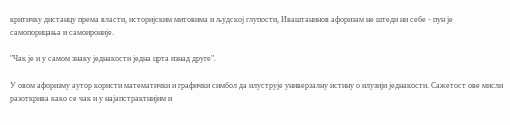критичку дистанцу према власти, историјским митовима и људској глупости, Иваштанинов афоризам не штеди ни себе - пун је самопорицања и самоироније.

"Чак је и у самом знаку једнакости једна црта изнад друге".

У овом афоризму аутор користи математички и графички симбол да илуструје универзалну истину о илузији једнакости. Сажетост ове мисли разоткрива како се чак и у најапстрактнијим и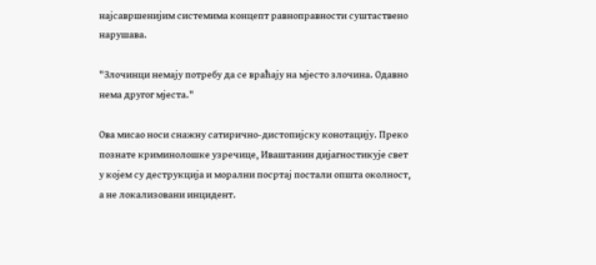најсавршенијим системима концепт равноправности суштаствено нарушава.

"Злочинци немају потребу да се враћају на мјесто злочина. Одавно нема другог мјеста."

Ова мисао носи снажну сатирично-дистопијску конотацију. Преко познате криминолошке узречице, Иваштанин дијагностикује свет у којем су деструкција и морални посртај постали општа околност, а не локализовани инцидент.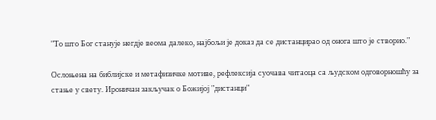"То што Бог станује негдје веома далеко, најбољи је доказ да се дистанцирао од онога што је створио."

Ослоњена на библијске и метафизичке мотиве, рефлексија суочава читаоца са људском одговорношћу за стање у свету. Ироничан закључак о Божијој "дистанци"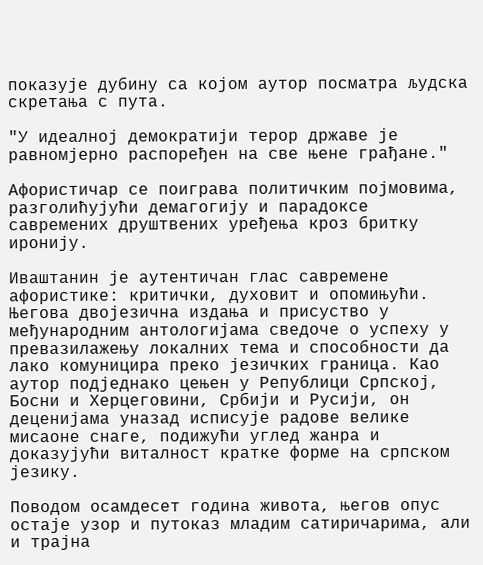показује дубину са којом аутор посматра људска скретања с пута.

"У идеалној демократији терор државе је равномјерно распоређен на све њене грађане."

Афористичар се поиграва политичким појмовима, разголићујући демагогију и парадоксе савремених друштвених уређења кроз бритку иронију.

Иваштанин је аутентичан глас савремене афористике: критички, духовит и опомињући. Његова двојезична издања и присуство у међународним антологијама сведоче о успеху у превазилажењу локалних тема и способности да лако комуницира преко језичких граница. Као аутор подједнако цењен у Републици Српској, Босни и Херцеговини, Србији и Русији, он деценијама уназад исписује радове велике мисаоне снаге, подижући углед жанра и доказујући виталност кратке форме на српском језику.

Поводом осамдесет година живота, његов опус остаје узор и путоказ младим сатиричарима, али и трајна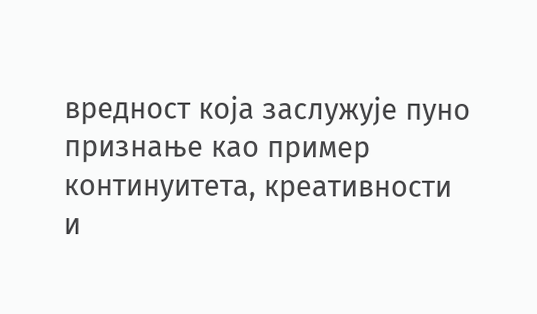вредност која заслужује пуно признање као пример континуитета, креативности и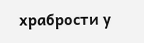храбрости у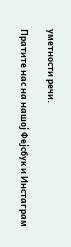уметности речи.

Пратите нас на нашој Фејсбук и Инстаграм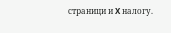страници и X налогу.